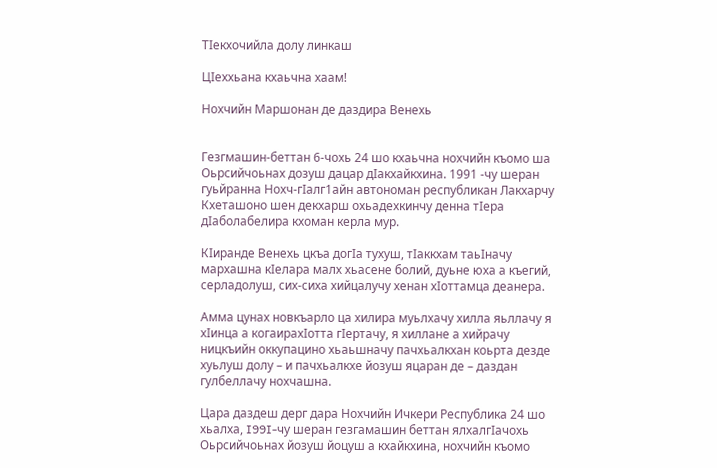ТIекхочийла долу линкаш

ЦIеххьана кхаьчна хаам!

Нохчийн Маршонан де даздира Венехь


Гезгмашин-беттан 6-чохь 24 шо кхаьчна нохчийн къомо ша Оьрсийчоьнах дозуш дацар дIакхайкхина. 1991 -чу шеран гуьйранна Нохч-гIалг1айн автономан республикан Лакхарчу Кхеташоно шен декхарш охьадехкинчу денна тIера дIаболабелира кхоман керла мур.

КIиранде Венехь цкъа догIа тухуш, тIаккхам таьIначу мархашна кIелара малх хьасене болий, дуьне юха а къегий, серладолуш, сих-сиха хийцалучу хенан хIоттамца деанера.

Амма цунах новкъарло ца хилира муьлхачу хилла яьллачу я хIинца а когаирахIотта гIертачу, я хиллане а хийрачу ницкъийн оккупацино хьаьшначу пачхьалкхан коьрта дезде хуьлуш долу – и пачхьалкхе йозуш яцаран де – даздан гулбеллачу нохчашна.

Цара даздеш дерг дара Нохчийн Ичкери Республика 24 шо хьалха, I99I-чу шеран гезгамашин беттан ялхалгIачохь Оьрсийчоьнах йозуш йоцуш а кхайкхина, нохчийн къомо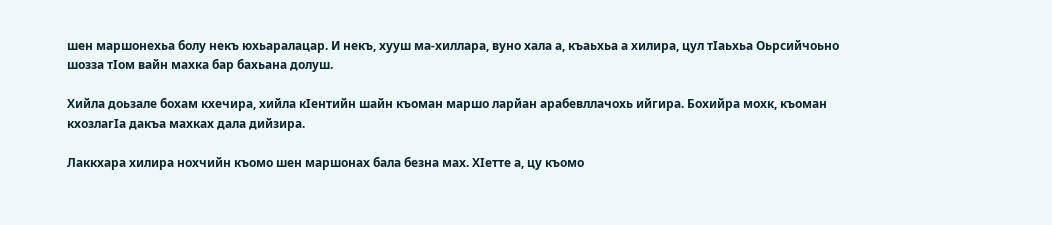шен маршонехьа болу некъ юхьаралацар. И некъ, хууш ма-хиллара, вуно хала а, къаьхьа а хилира, цул тIаьхьа Оьрсийчоьно шозза тIом вайн махка бар бахьана долуш.

Хийла доьзале бохам кхечира, хийла кIентийн шайн къоман маршо ларйан арабевллачохь ийгира. Бохийра мохк, къоман кхозлагIа дакъа махках дала дийзира.

Лаккхара хилира нохчийн къомо шен маршонах бала безна мах. ХIетте а, цу къомо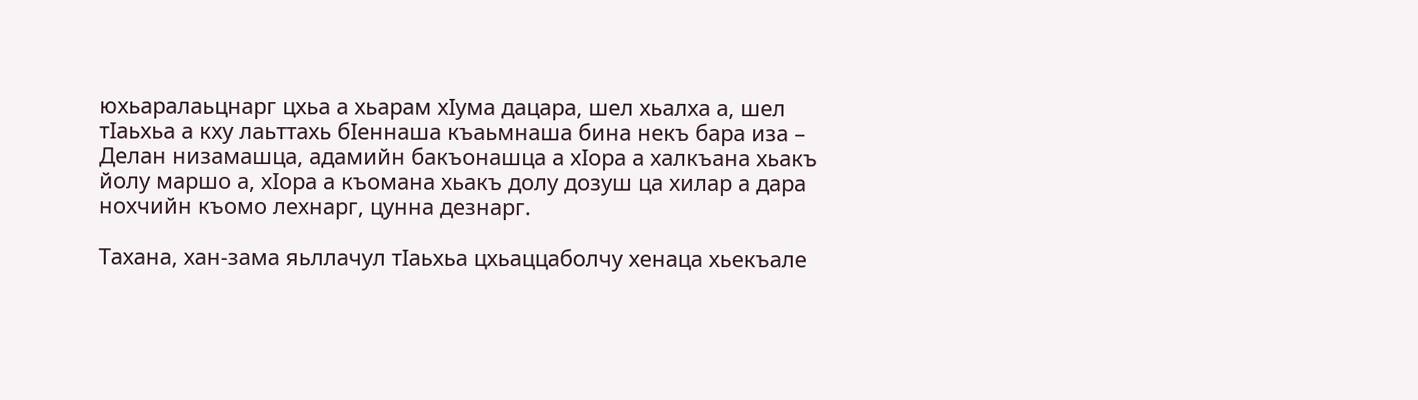юхьаралаьцнарг цхьа а хьарам хIума дацара, шел хьалха а, шел тIаьхьа а кху лаьттахь бIеннаша къаьмнаша бина некъ бара иза – Делан низамашца, адамийн бакъонашца а хIора а халкъана хьакъ йолу маршо а, хIора а къомана хьакъ долу дозуш ца хилар а дара нохчийн къомо лехнарг, цунна дезнарг.

Тахана, хан-зама яьллачул тIаьхьа цхьаццаболчу хенаца хьекъале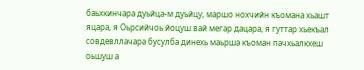баьхкинчара дуьйца-м дуьйцу, маршо нохчийн къомана хьашт яцара, я Оьрсийчоь йоцуш вай мегар дацара, я гуттар хьекъал совдевллачара бусулба динехь маьрша къоман пачхьалкхеш оьшуш а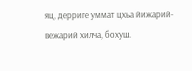яц, дерриге уммат цхьа йижарий-вежарий хилча, бохуш.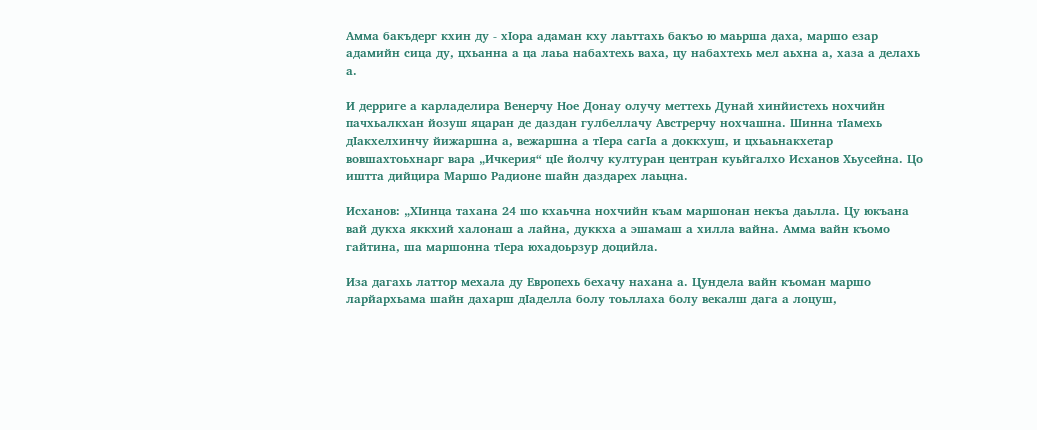Амма бакъдерг кхин ду - хIора адаман кху лаьттахь бакъо ю маьрша даха, маршо езар адамийн сица ду, цхьанна а ца лаьа набахтехь ваха, цу набахтехь мел аьхна а, хаза а делахь а.

И дерриге а карладелира Венерчу Ное Донау олучу меттехь Дунай хинйистехь нохчийн пачхьалкхан йозуш яцаран де даздан гулбеллачу Австрерчу нохчашна. Шинна тIамехь дIакхелхинчу йижаршна а, вежаршна а тIера сагIа а доккхуш, и цхьаьнакхетар вовшахтоьхнарг вара „Ичкерия“ цIе йолчу културан центран куьйгалхо Исханов Хьусейна. Цо иштта дийцира Маршо Радионе шайн даздарех лаьцна.

Исханов: „ХIинца тахана 24 шо кхаьчна нохчийн къам маршонан некъа даьлла. Цу юкъана вай дукха яккхий халонаш а лайна, дуккха а эшамаш а хилла вайна. Амма вайн къомо гайтина, ша маршонна тIера юхадоьрзур доцийла.

Иза дагахь латтор мехала ду Европехь бехачу нахана а. Цундела вайн къоман маршо ларйархьама шайн дахарш дIаделла болу тоьллаха болу векалш дага а лоцуш,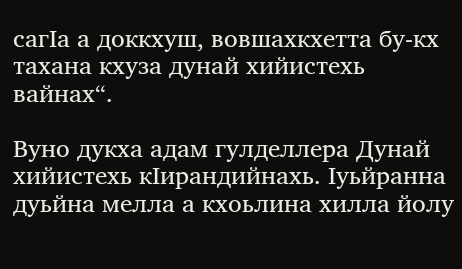сагIа а доккхуш, вовшахкхетта бу-кх тахана кхуза дунай хийистехь вайнах“.

Вуно дукха адам гулделлера Дунай хийистехь кIирандийнахь. Iуьйранна дуьйна мелла а кхоьлина хилла йолу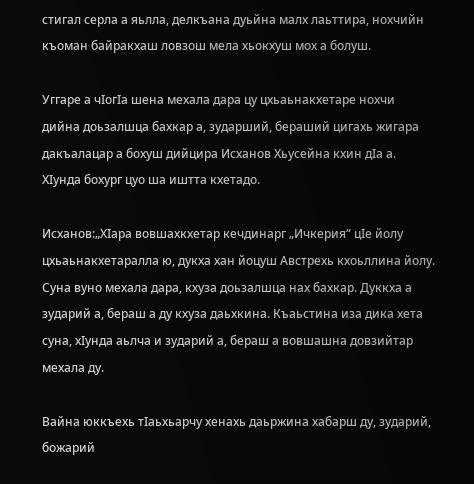стигал серла а яьлла, делкъана дуьйна малх лаьттира, нохчийн къоман байракхаш ловзош мела хьокхуш мох а болуш.

Уггаре а чIогIа шена мехала дара цу цхьаьнакхетаре нохчи дийна доьзалшца бахкар а, зударший, бераший цигахь жигара дакъалацар а бохуш дийцира Исханов Хьусейна кхин дIа а. ХIунда бохург цуо ша иштта кхетадо.

Исханов:„ХIара вовшахкхетар кечдинарг „Ичкерия“ цIе йолу цхьаьнакхетаралла ю, дукха хан йоцуш Австрехь кхоьллина йолу. Суна вуно мехала дара, кхуза доьзалшца нах бахкар. Дуккха а зударий а, бераш а ду кхуза даьхкина. Къаьстина иза дика хета суна, хIунда аьлча и зударий а, бераш а вовшашна довзийтар мехала ду.

Вайна юккъехь тIаьхьарчу хенахь даьржина хабарш ду, зударий, божарий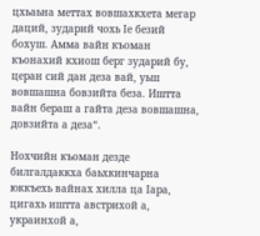цхьаьна меттах вовшахкхета мегар даций, зударий чохь Iе безий бохуш. Амма вайн къоман къонахий кхиош берг зударий бу, церан сий дан деза вай, уьш вовшашна бовзийта беза. Иштта вайн бераш а гайта деза вовшашна, довзийта а деза“.

Нохчийн къоман дезде билгалдаккха баьхкинчарна юккъехь вайнах хилла ца Iара, цигахь иштта австрихой а, украинхой а,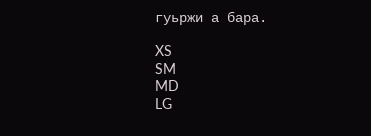гуьржи а бара.

XS
SM
MD
LG